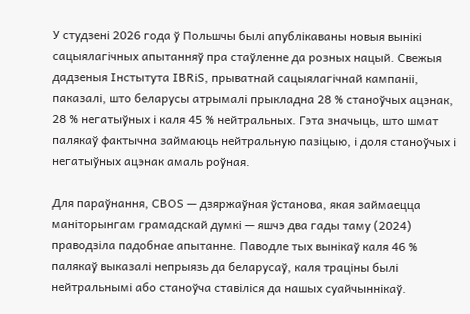У студзені 2026 года ў Польшчы былі апублікаваны новыя вынікі сацыялагічных апытанняў пра стаўленне да розных нацый. Свежыя дадзеныя Інстытута IBRiS, прыватнай сацыялагічнай кампаніі, паказалі, што беларусы атрымалі прыкладна 28 % станоўчых ацэнак, 28 % негатыўных і каля 45 % нейтральных. Гэта значыць, што шмат палякаў фактычна займаюць нейтральную пазіцыю, і доля станоўчых і негатыўных ацэнак амаль роўная.

Для параўнання, CBOS — дзяржаўная ўстанова, якая займаецца маніторынгам грамадскай думкі — яшчэ два гады таму (2024) праводзіла падобнае апытанне. Паводле тых вынікаў каля 46 % палякаў выказалі непрыязь да беларусаў, каля траціны былі нейтральнымі або станоўча ставіліся да нашых суайчыннікаў.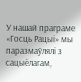У нашай праграме «Госць Рацыі» мы паразмаўлялі з сацыёлагам,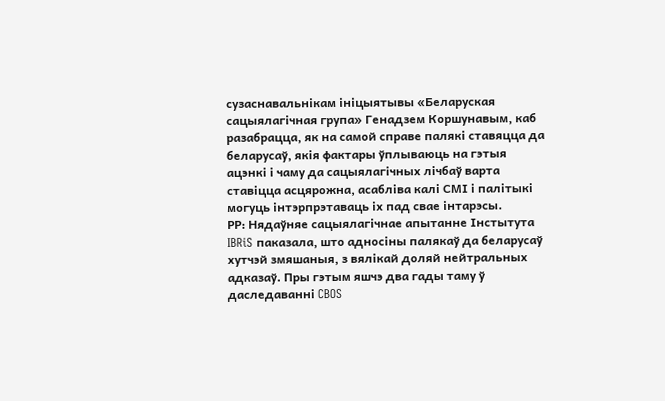сузаснавальнікам ініцыятывы «Беларуская сацыялагічная група» Генадзем Коршунавым, каб разабрацца, як на самой справе палякі ставяцца да беларусаў, якія фактары ўплываюць на гэтыя ацэнкі і чаму да сацыялагічных лічбаў варта ставіцца асцярожна, асабліва калі СМІ і палітыкі могуць інтэрпрэтаваць іх пад свае інтарэсы.
РР: Нядаўняе сацыялагічнае апытанне Інстытута IBRiS паказала, што адносіны палякаў да беларусаў хутчэй змяшаныя, з вялікай доляй нейтральных адказаў. Пры гэтым яшчэ два гады таму ў даследаванні CBOS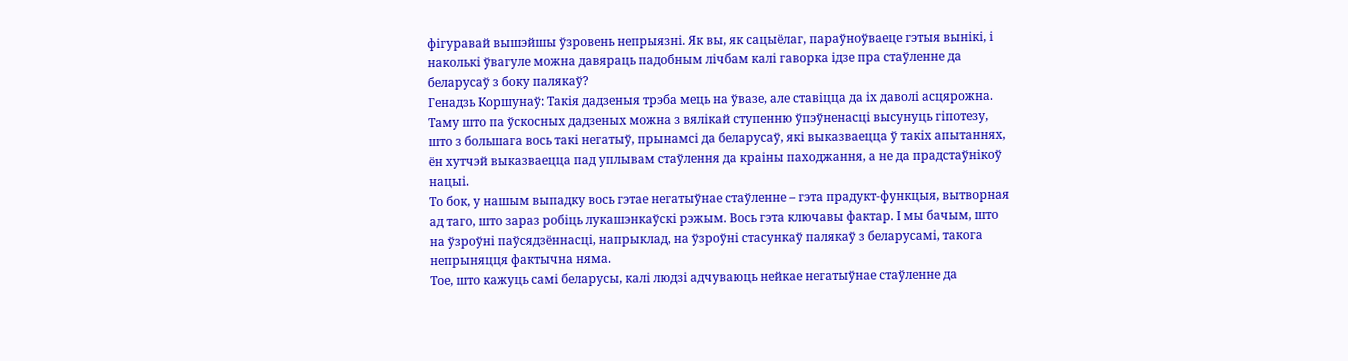фігуравай вышэйшы ўзровень непрыязні. Як вы, як сацыёлаг, параўноўваеце гэтыя вынікі, і наколькі ўвагуле можна давяраць падобным лічбам калі гаворка ідзе пра стаўленне да беларусаў з боку палякаў?
Генадзь Коршунаў: Такія дадзеныя трэба мець на ўвазе, але ставіцца да іх даволі асцярожна. Таму што па ўскосных дадзеных можна з вялікай ступенню ўпэўненасці высунуць гіпотезу, што з большага вось такі негатыў, прынамсі да беларусаў, які выказваецца ў такіх апытаннях, ён хутчэй выказваецца пад уплывам стаўлення да краіны паходжання, а не да прадстаўнікоў нацыі.
То бок, у нашым выпадку вось гэтае негатыўнае стаўленне – гэта прадукт-функцыя, вытворная ад таго, што зараз робіць лукашэнкаўскі рэжым. Вось гэта ключавы фактар. І мы бачым, што на ўзроўні паўсядзённасці, напрыклад, на ўзроўні стасункаў палякаў з беларусамі, такога непрыняцця фактычна няма.
Тое, што кажуць самі беларусы, калі людзі адчуваюць нейкае негатыўнае стаўленне да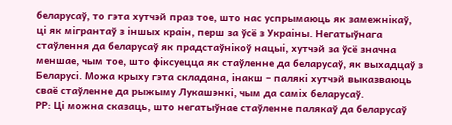беларусаў, то гэта хутчэй праз тое, што нас успрымаюць як замежнікаў, ці як мігрантаў з іншых краін, перш за ўсё з Украіны. Негатыўнага стаўлення да беларусаў як прадстаўнікоў нацыі, хутчэй за ўсё значна меншае, чым тое, што фіксуецца як стаўленне да беларусаў, як выхадцаў з Беларусі. Можа крыху гэта складана, інакш – палякі хутчэй выказваюць сваё стаўленне да рыжыму Лукашэнкі, чым да саміх беларусаў.
РР: Ці можна сказаць, што негатыўнае стаўленне палякаў да беларусаў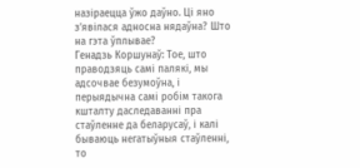назіраецца ўжо даўно. Ці яно з’явілася адносна нядаўна? Што на гэта ўплывае?
Генадзь Коршунаў: Тое, што праводзяць самі палякі, мы адсочвае безумоўна, і перыядычна самі робім такога кшталту даследаванні пра стаўленне да беларусаў, і калі бываюць негатыўныя стаўленні, то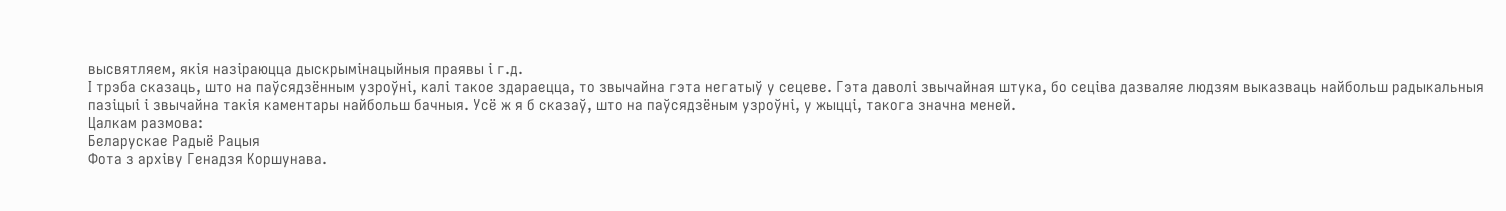высвятляем, якія назіраюцца дыскрымінацыйныя праявы і г.д.
І трэба сказаць, што на паўсядзённым узроўні, калі такое здараецца, то звычайна гэта негатыў у сецеве. Гэта даволі звычайная штука, бо сеціва дазваляе людзям выказваць найбольш радыкальныя пазіцыі і звычайна такія каментары найбольш бачныя. Усё ж я б сказаў, што на паўсядзёным узроўні, у жыцці, такога значна меней.
Цалкам размова:
Беларускае Радыё Рацыя
Фота з архіву Генадзя Коршунава.